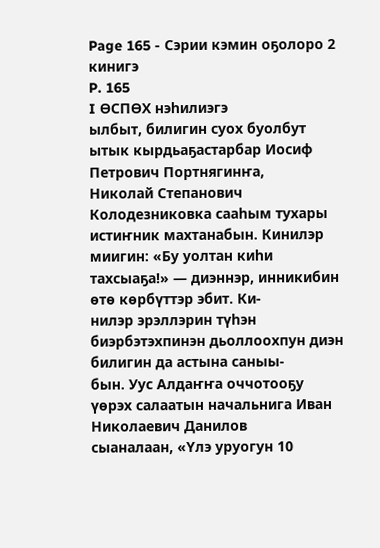Page 165 - Сэрии кэмин оҕолоро 2 кинигэ
P. 165
I ӨСПӨХ нэһилиэгэ
ылбыт, билигин суох буолбут ытык кырдьаҕастарбар Иосиф Петрович Портнягинҥа,
Николай Степанович Колодезниковка сааһым тухары истиҥник махтанабын. Кинилэр
миигин: «Бу уолтан киһи тахсыаҕа!» — диэннэр, инникибин өтө көрбүттэр эбит. Ки-
нилэр эрэллэрин түһэн биэрбэтэхпинэн дьоллоохпун диэн билигин да астына саныы-
бын. Уус Алдаҥҥа оччотооҕу үөрэх салаатын начальнига Иван Николаевич Данилов
сыаналаан, «Үлэ уруогун 10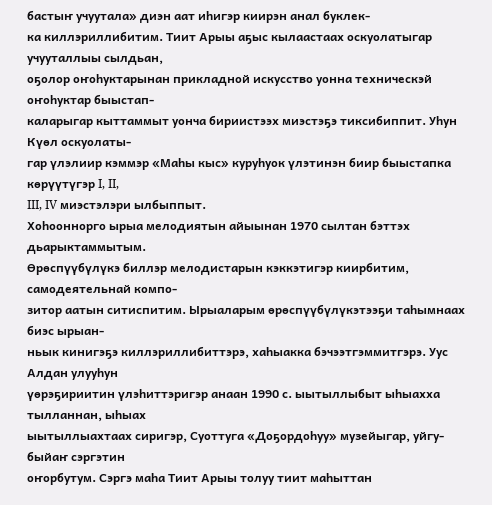бастыҥ учуутала» диэн аат иһигэр киирэн анал буклек-
ка киллэриллибитим. Тиит Арыы аҕыс кылаастаах оскуолатыгар учууталлыы сылдьан,
оҕолор оҥоһуктарынан прикладной искусство уонна техническэй оҥоһуктар быыстап-
каларыгар кыттаммыт уонча бириистээх миэстэҕэ тиксибиппит. Уһун Күөл оскуолаты-
гар үлэлиир кэммэр «Маһы кыс» куруһуок үлэтинэн биир быыстапка көрүүтүгэр I, II,
III, IV миэстэлэри ылбыппыт.
Хоһооннорго ырыа мелодиятын айыынан 1970 сылтан бэттэх дьарыктаммытым.
Өрөспүүбүлүкэ биллэр мелодистарын кэккэтигэр киирбитим, самодеятельнай компо-
зитор аатын ситиспитим. Ырыаларым өрөспүүбүлүкэтээҕи таһымнаах биэс ырыан-
ньык кинигэҕэ киллэриллибиттэрэ, хаһыакка бэчээтгэммитгэрэ. Уус Алдан улууһун
үөрэҕириитин үлэһиттэригэр анаан 1990 с. ыытыллыбыт ыһыахха тылланнан, ыһыах
ыытыллыахтаах сиригэр, Суоттуга «Доҕордоһуу» музейыгар, уйгу-быйаҥ сэргэтин
оҥорбутум. Сэргэ маһа Тиит Арыы толуу тиит маһыттан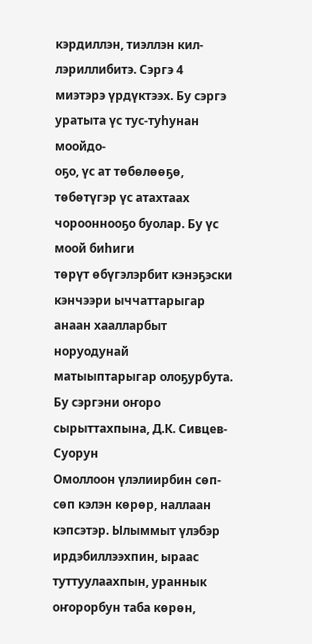кэрдиллэн, тиэллэн кил-
лэриллибитэ. Сэргэ 4 миэтэрэ үрдүктээх. Бу сэргэ уратыта үс тус-туһунан моойдо-
оҕо, үс ат төбөлөөҕө, төбөтүгэр үс атахтаах чорооннооҕо буолар. Бу үс моой биһиги
төрүт өбүгэлэрбит кэнэҕэски кэнчээри ыччаттарыгар анаан хаалларбыт норуодунай
матыыптарыгар олоҕурбута. Бу сэргэни оҥоро сырыттахпына, Д.К. Сивцев-Суорун
Омоллоон үлэлиирбин сөп-сөп кэлэн көрөр, наллаан кэпсэтэр. Ылыммыт үлэбэр
ирдэбиллээхпин, ыраас туттуулаахпын, ураннык оҥорорбун таба көрөн,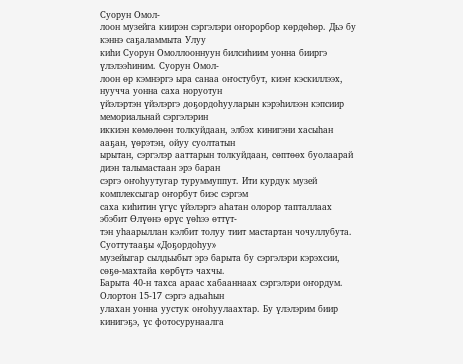Суорун Омол-
лоон музейга киирэн сэргэлэри оҥорорбор көрдөһөр. Дьэ бу кэннэ саҕаламмыта Улуу
киһи Суорун Омоллооннуун билсиһиим уонна бииргэ үлэлээһиним. Суорун Омол-
лоон өр кэмнэргэ ыра санаа оҥостубут, киэҥ кэскиллээх, нуучча уонна саха норуотун
үйэлэртэн үйэлэргэ доҕордоһууларын кэрэһилээн кэпсиир мемориальнай сэргэлэрин
иккиэн көмөлөөн толкуйдаан, элбэх кинигэни хасыһан ааҕан, үөрэтэн, ойуу суолтатын
ырытан, сэргэлэр ааттарын толкуйдаан, сөптөөх буолаарай диэн талымастаан эрэ баран
сэргэ оҥоһуутугар туруммуппут. Ити курдук музей комплексыгар оҥорбут биэс сэргэм
саха киһитин үгүс үйэлэргэ аһатан олорор тапталлаах эбэбит Өлүөнэ өрүс үөһээ өттүт-
тэн уһаарыллан кэлбит толуу тиит мастартан чочуллубута. Суоттутааҕы «Доҕордоһуу»
музейыгар сылдьыбыт эрэ барыта бу сэргэлэри кэрэхсии, сөҕө-махтайа көрбүтэ чахчы.
Барыта 40-н тахса араас хабааннаах сэргэлэри оҥордум. Олортон 15-17 сэргэ адьаһын
улахан уонна уустук оҥоһуулаахтар. Бу үлэлэрим биир кинигэҕэ, үс фотосурунаалга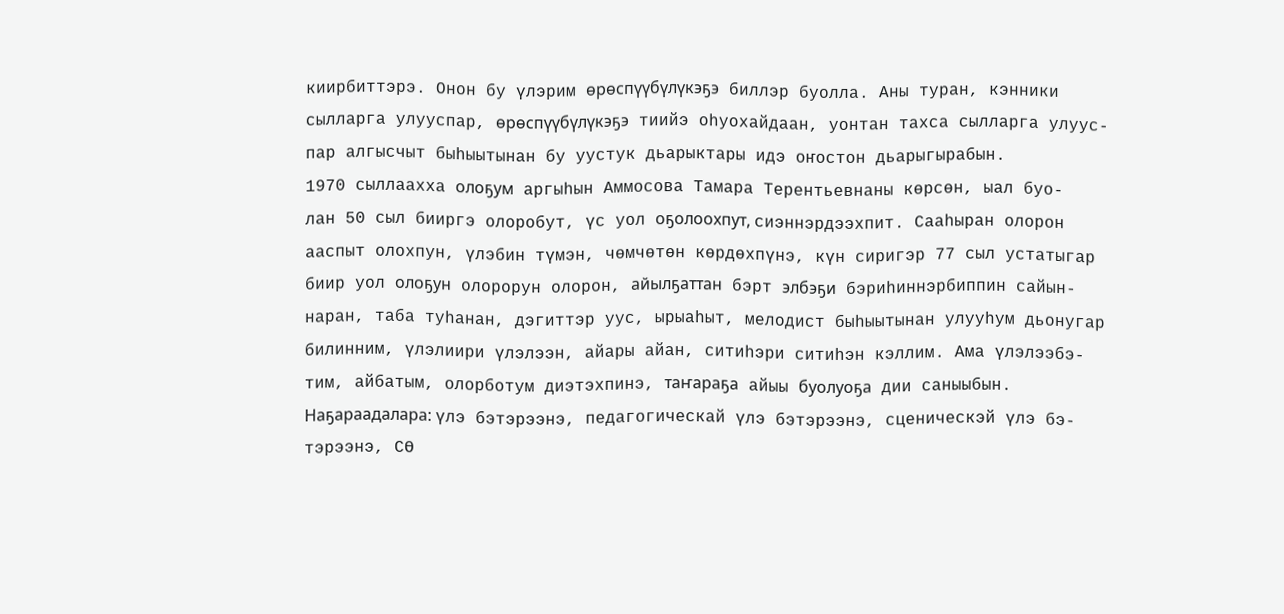киирбиттэрэ. Онон бу үлэрим өрөспүүбүлүкэҕэ биллэр буолла. Аны туран, кэнники
сылларга улууспар, өрөспүүбүлүкэҕэ тиийэ оһуохайдаан, уонтан тахса сылларга улуус-
пар алгысчыт быһыытынан бу уустук дьарыктары идэ оҥостон дьарыгырабын.
1970 сыллаахха олоҕум аргыһын Аммосова Тамара Терентьевнаны көрсөн, ыал буо-
лан 50 сыл бииргэ олоробут, үс уол оҕолоохпут, сиэннэрдээхпит. Сааһыран олорон
ааспыт олохпун, үлэбин түмэн, чөмчөтөн көрдөхпүнэ, күн сиригэр 77 сыл устатыгар
биир уол олоҕун олорорун олорон, айылҕаттан бэрт элбэҕи бэриһиннэрбиппин сайын-
наран, таба туһанан, дэгиттэр уус, ырыаһыт, мелодист быһыытынан улууһум дьонугар
билинним, үлэлиири үлэлээн, айары айан, ситиһэри ситиһэн кэллим. Ама үлэлээбэ-
тим, айбатым, олорботум диэтэхпинэ, таҥараҕа айыы буолуоҕа дии саныыбын.
Наҕараадалара: үлэ бэтэрээнэ, педагогическай үлэ бэтэрээнэ, сценическэй үлэ бэ-
тэрээнэ, СӨ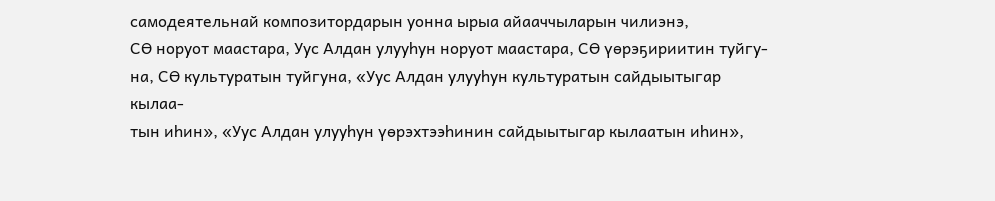самодеятельнай композитордарын уонна ырыа айааччыларын чилиэнэ,
СӨ норуот маастара, Уус Алдан улууһун норуот маастара, СӨ үөрэҕириитин туйгу-
на, СӨ культуратын туйгуна, «Уус Алдан улууһун культуратын сайдыытыгар кылаа-
тын иһин», «Уус Алдан улууһун үөрэхтээһинин сайдыытыгар кылаатын иһин»,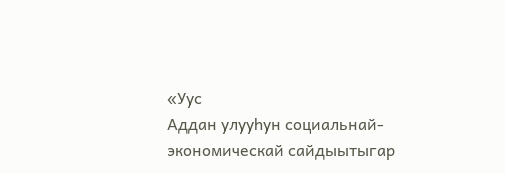«Уус
Аддан улууһун социальнай-экономическай сайдыытыгар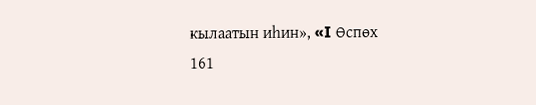кылаатын иһин», «I Өспөх
161